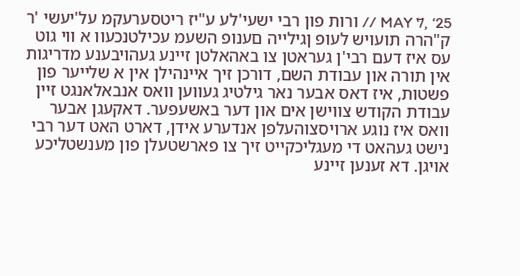MAY 7, ‘25 // ורות פון רבי ישעי'לע ע"יז ריטסערעקמ על'יעשי 'ר ק"הרה תועויש לעופ ןגילייה םענופ השעמ עכילטנכעוו א ווי גוט עס איז דעם רבי'ן געראטן צו באהאלטן זיינע געהויבענע מדריגות אין תורה און עבודת השם, דורכן זיך איינהילן אין א שלייער פון פשטות, איז דאס אבער נאר גילטיג געווען וואס אנבאלאנגט זיין עבודת הקודש צווישן אים און דער באשעפער. דאקעגן אבער וואס איז נוגע ארויסצוהעלפן אנדערע אידן, דארט האט דער רבי נישט געהאט די מעגליכקייט זיך צו פארשטעלן פון מענשטליכע אויגן. דא זענען זיינע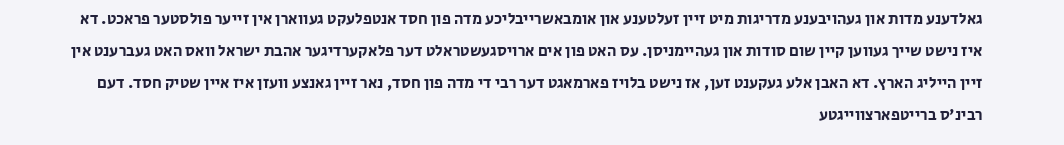גאלדענע מדות און געהויבענע מדריגות מיט זיין זעלטענע און אומבאשרייבליכע מדה פון חסד אנטפלעקט געווארן אין זייער פולסטער פראכט. דא איז נישט שייך געווען קיין שום סודות און געהיימניסן. עס האט פון אים ארויסגעשטראלט דער פלאקערדיגער אהבת ישראל וואס האט געברענט אין זיין הייליג הארץ. דא האבן אלע געקענט זען, אז נישט בלויז פארמאגט דער רבי די מדה פון חסד, נאר זיין גאנצע וועזן איז איין שטיק חסד. דעם רבינ'ס ברייטפארצווייגטע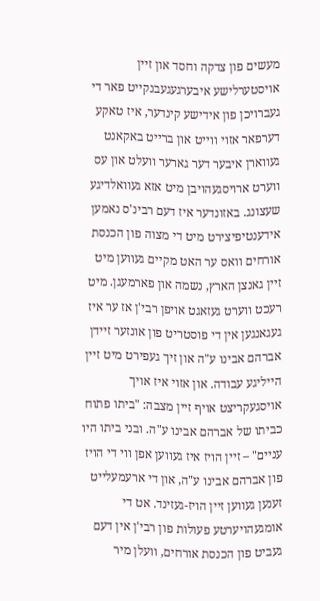מעשים פון צדקה וחסד און זיין אויסטערלישע איבערגעגעבנקייט פאר די געברויכן פון אידישע קינדער, איז טאקע דערפאר אזוי ווייט און ברייט באקאנט געווארן איבער דער גארער וועלט און עס ווערט ארויסגעהויבן מיט אזא געוואלדיגע שעצונג. באזונדער איז דעם רבינ'ס נאמען אידענטיפיצירט מיט די מצוה פון הכנסת אורחים וואס ער האט מקיים געווען מיט זיין גאנצן הארץ, נשמה און פארמעגן. מיט רעכט ווערט געזאגט אויפן רבי'ן אז ער איז געגאנגען אין די פוסטריט פון אונזער זיידן אברהם אבינו ע"ה און זיך געפירט מיט זיין הייליגע עבודה. און אזוי איז אויך אויסגעקריצט אויף זיין מצבה: "ביתו פתוח כביתו של אברהם אבינו ע"ה. ובני ביתו היו עניים" – זיין הויז איז געווען אפן ווי די הויז פון אברהם אבינו ע"ה, און די ארעמעלייט זענען געווען זיין הויז-געזינד. אט די אומגעהויערטע פעולות פון רבי'ן אין דעם געביט פון הכנסת אורחים, וועלן מיר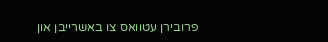פרובירן עטוואס צו באשרייבן און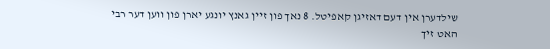שילדערן אין דעם דאזיגן קאפיטל. 8 נאך פון זיין גאנץ יונגע יארן פון ווען דער רבי האט זיך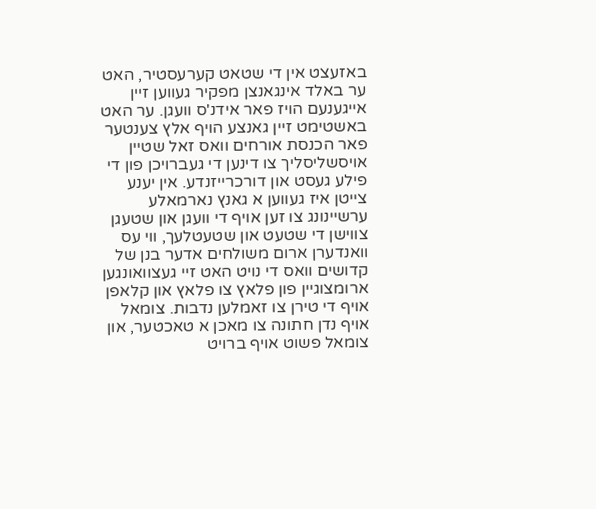באזעצט אין די שטאט קערעסטיר, האט ער באלד אינגאנצן מפקיר געווען זיין אייגענעם הויז פאר אידנ'ס וועגן. ער האט באשטימט זיין גאנצע הויף אלץ צענטער פאר הכנסת אורחים וואס זאל שטיין אויסשליסליך צו דינען די געברויכן פון די פילע געסט און דורכרייזנדע. אין יענע צייטן איז געווען א גאנץ נארמאלע ערשיינונג צו זען אויף די וועגן און שטעגן צווישן די שטעט און שטעטלעך, ווי עס וואנדערן ארום משולחים אדער בנן של קדושים וואס די נויט האט זיי געצוואונגען ארומצוגיין פון פלאץ צו פלאץ און קלאפן אויף די טירן צו זאמלען נדבות. צומאל אויף נדן חתונה צו מאכן א טאכטער, און צומאל פשוט אויף ברויט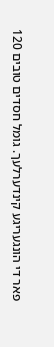פאר די הונגעריגע קינדערלעך. גומל חסדים טובים 120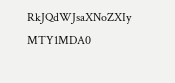RkJQdWJsaXNoZXIy MTY1MDA0